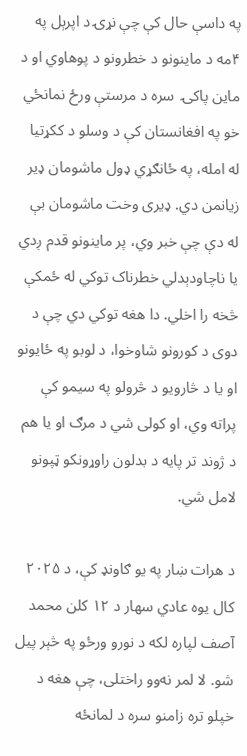په داسې حال کې چې نړۍ د اپرېل په ۴مه د ماینونو د خطرونو د پوهاوي او د ماین پاکۍ  سره د مرستې ورځ نمانځي خو په افغانستان کې د وسلو د ککړتیا له امله، په ځانګړي ډول ماشومان ډیر زیانمن دي. ډیری وخت ماشومان بې‌ له دې چې خبر وي، پر ماینونو قدم ږدي یا ناچاودېدلي خطرناک توکي له ځمکې څخه را اخلي. دا هغه توکي دي چې د دوی د کورونو شاوخوا، د لوبو په ځایونو او یا د څارویو د څرولو په سیمو کې پراته وي، او کولی شي د مرګ او یا هم د ژوند تر پایه د بدلون راوړونکو ټپونو لامل شي.

د هرات ښار په یو ګاونډ کې، د ۲۰۲۵ کال یوه عادي سهار د ۱۲ کلن محمد آصف لپاره لکه د نورو ورځو په څېر پیل شو. لا لمر نه‌وو راختلی، چې هغه د خپلو تره زامنو سره د لمانځه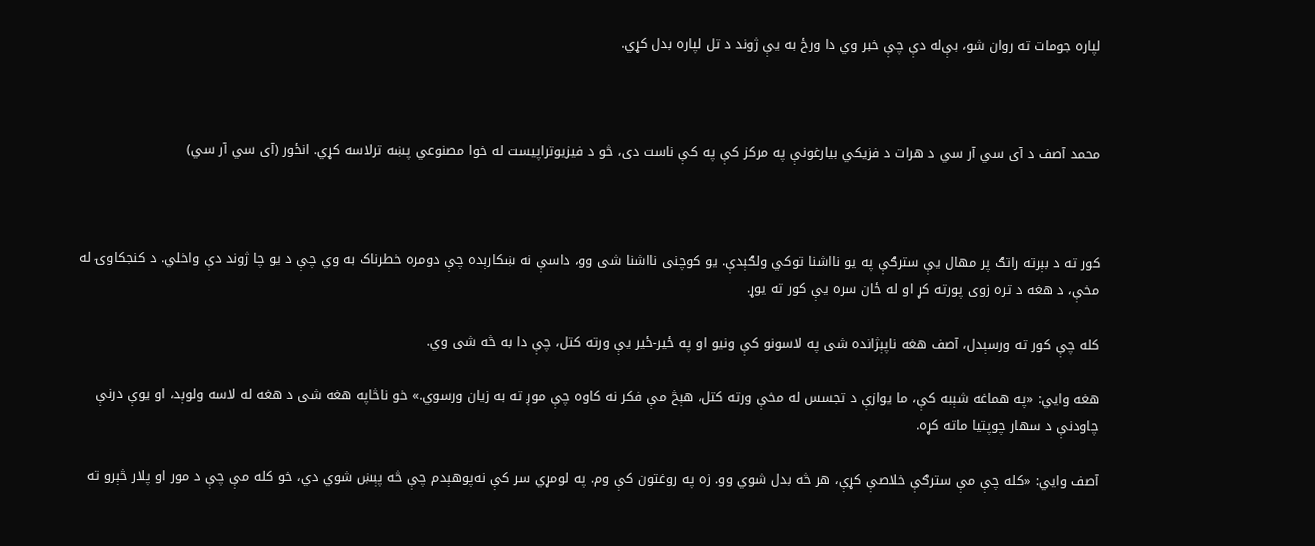لپاره جومات ته روان شو، بې‌له دې چې خبر وي دا ورځ به یې ژوند د تل لپاره بدل کړي.



محمد آصف د آی سي آر سي د هرات د فزیکي بیارغونې په مرکز کې په کې ناست دی، څو د فیزیوتراپیست له خوا مصنوعي پښه ترلاسه کړي. انځور (آی سي آر سي)



کور ته د بېرته راتګ پر مهال یې سترګې په یو نااشنا توکي ولګېدې. یو کوچنی نااشنا شی وو، داسې نه ښکارېده چې دومره خطرناک به وي چې د یو چا ژوند دې واخلي. د کنجکاوۍ له مخې، د هغه د تره زوی پورته کړ او له ځان سره یې کور ته یوړ.

کله چې کور ته ورسېدل، آصف هغه ناپېژانده شی په لاسونو کې ونیو او په ځیر-ځیر یې ورته کتل، چې دا به څه شی وي.

هغه وایي: «په هماغه شېبه کې، ما یوازې د تجسس له مخې ورته کتل، هېڅ مې فکر نه کاوه چې موږ ته به زیان ورسوي.» خو ناڅاپه هغه شی د هغه له لاسه ولوېد، او یوې درنې چاودنې د سهار چوپتیا ماته کړه.

آصف وایي: «کله چې مې سترګې خلاصې کړې، هر څه بدل شوي وو. زه په روغتون کې وم. په لومړي سر کې نه‌پوهېدم چې څه پېښ شوي دي، خو کله مې چې د مور او پلار څېرو ته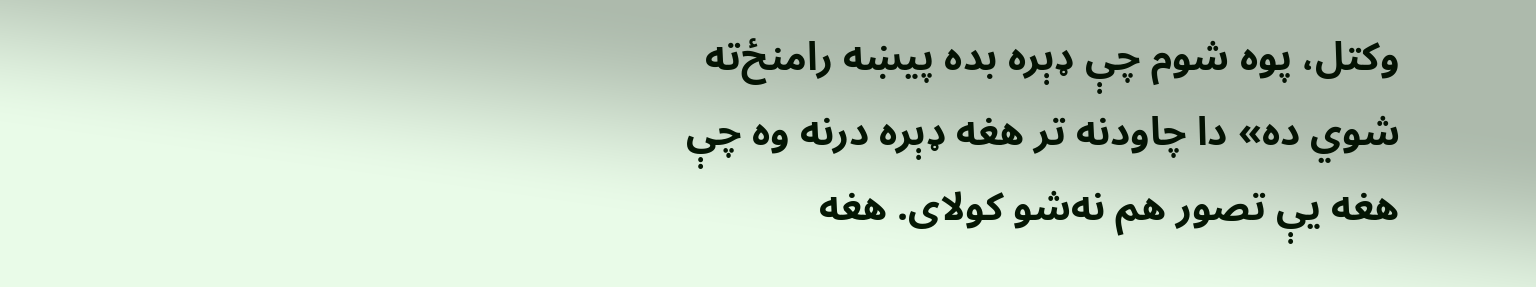وکتل، پوه شوم چې ډېره بده پیښه رامنځ‌ته شوي ده» دا چاودنه تر هغه ډېره درنه وه چې هغه یې تصور هم نه‌شو کولای. هغه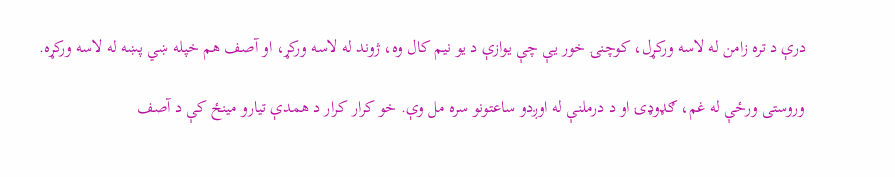درې د تره زامن له لاسه ورکړل، کوچنۍ خور یې چې یوازې د یو نیم کال وه، ژوند له لاسه ورکړ، او آصف هم خپله ښي پښه له لاسه ورکړه.

وروستی ورځې له غم، ګډوډۍ او د درملنې له اوږدو ساعتونو سره مل وې. خو کرار کرار د همدې تیارو مینځ کې د آصف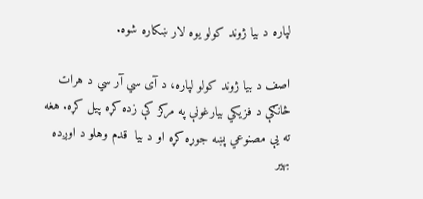لپاره د بیا ژوند کولو یوه لار ښکاره شوه.

اصف د بیا ژوند کولو لپاره، د آی سي آر سي د هرات څانګې د فزیکي بیارغونې په مرکز کې زده کړه پیل کړه. هغه ته یې مصنوعي پښه جوړه کړه او د بیا  قدم وهلو د اوږده بهیر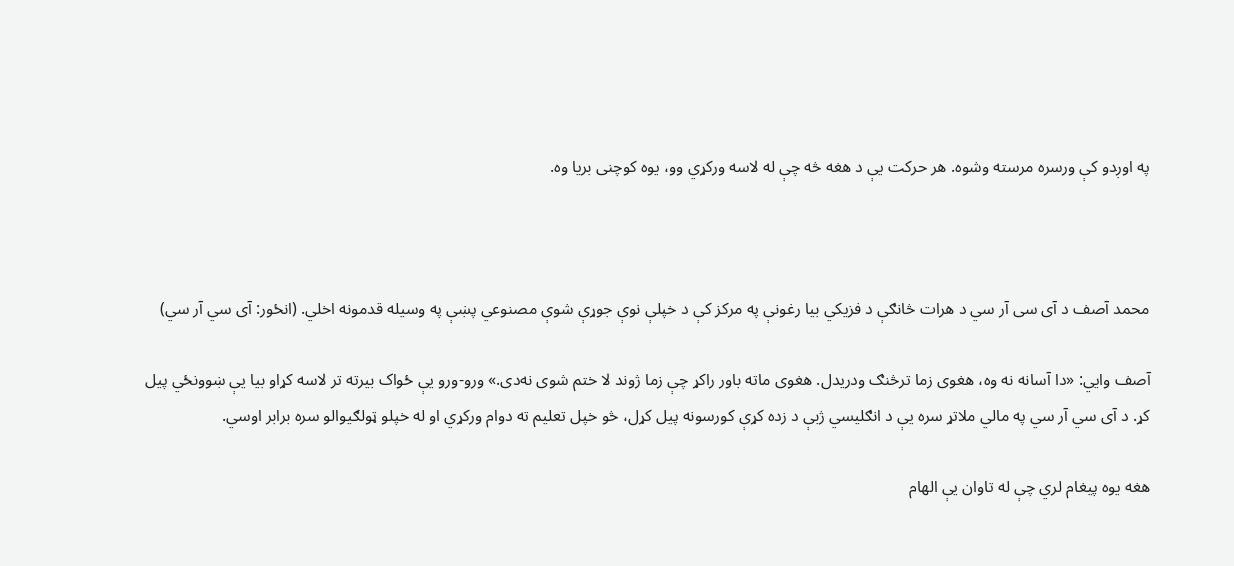په اوږدو کې ورسره مرسته وشوه. هر حرکت یې د هغه څه چې له لاسه ورکړي وو، یوه کوچنی بریا وه.



محمد آصف د آی سی آر سي د هرات څانګې د فزیکي بیا رغونې په مرکز کې د خپلې نوې جوړې شوې مصنوعي پښې په وسیله قدمونه اخلي. (انځور: آی سي آر سي)

آصف وايي: «دا آسانه نه وه، هغوی زما ترڅنګ ودریدل. هغوی ماته باور راکړ چې زما ژوند لا ختم شوی نه‌دی.» ورو-ورو یې ځواک بیرته تر لاسه کړاو بیا یې ښوونځي پیل کړ. د آی سي آر سي په مالي ملاتړ سره یې د انګلیسي ژبې د زده کړې کورسونه پیل کړل، څو خپل تعلیم ته دوام ورکړي او له خپلو ټولګیوالو سره برابر اوسي.

هغه یوه پیغام لري چې له تاوان یې الهام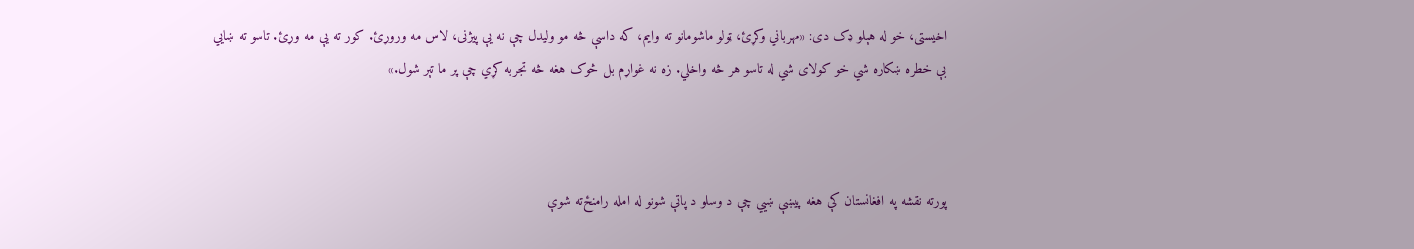اخیستی، خو له هېلو ډک دی: «مهرباني وکړئ، ټولو ماشومانو ته وایم، که داسې څه مو ولیدل چې نه یې پیژنی، لاس مه وروړئ. کور ته یې مه وړئ. تاسو ته ښايي بې‌ خطره ښکاره شي خو کولای شي له تاسو هر څه واخلي. زه نه غواړم بل څوک هغه څه تجربه کړي چې پر ما تېر شول.»



پورته نقشه په افغانستان کې هغه پیښې ښیي چې د وسلو د پاتې شونو له امله رامنځ‌ته شوې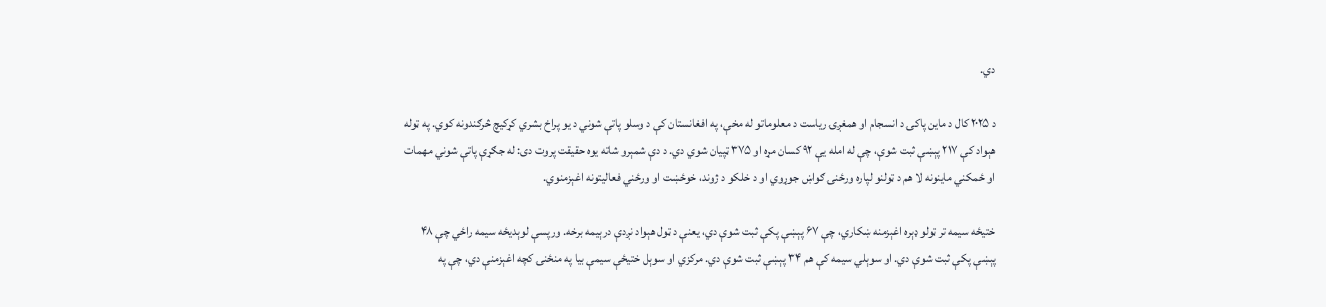دي.

د ۲۰۲۵ کال د ماین پاکۍ د انسجام او همغږۍ ریاست د معلوماتو له مخې، په افغانستان کې د وسلو پاتې شوني د یو پراخ بشري کړکیچ څرګندونه کوي. په ټوله هېواد کې ۲۱۷ پېښې ثبت شوې، چې له امله یې ۹۲ کسان مړه او ۳۷۵ ټپيان شوي دي. د دې شمېرو شاته یوه حقیقت پروت دی: له جګړې پاتې شوني مهمات او ځمکني ماینونه لا هم د ټولنو لپاره ورځنۍ ګواښ جوړوي او د خلکو د ژوند، خوځښت او ورځني فعالیتونه اغېزمنوي.

ختیځه سیمه تر ټولو ډېره اغېزمنه ښکاري، چې ۶۷ پېښې پکې ثبت شوې دي، یعنې د ټول هېواد نږدې درېیمه برخه. ورپسې لوېدیځه سیمه راځي چې ۴۸ پېښې پکې ثبت شوې دي. او سوېلي سیمه کې هم ۳۴ پېښې ثبت شوې دي. مرکزي او سوېل ختیځې سیمې بیا په منځنۍ کچه اغېزمنې دي، چې په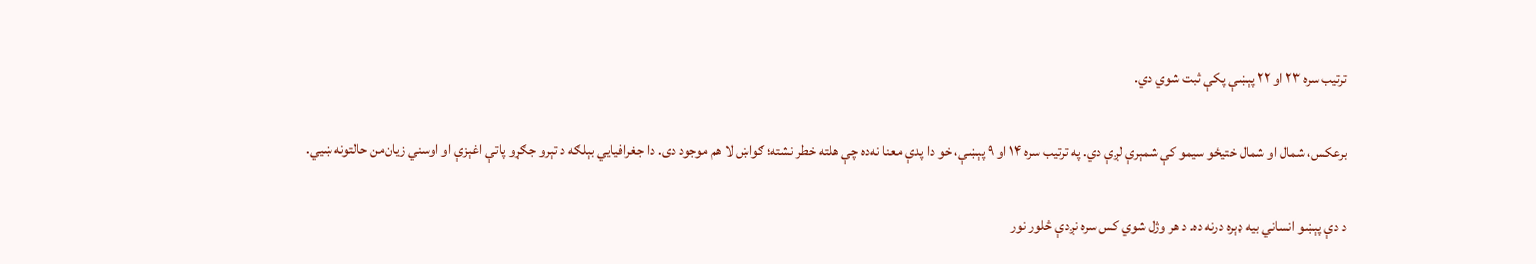ترتیب سره ۲۳ او ۲۲ پېښې پکې ثبت شوي دي.

برعکس، شمال او شمال ختیځو سیمو کې شمېرې لږې دي. په ترتیب سره ۱۴ او ۹ پېښې، خو دا پدې معنا نه‌ده چې هلته خطر نشته؛ ګواښ لا هم موجود دی. دا جغرافیایي بېلګه د تېرو جګړو پاتې اغېزې او اوسني زیان‌من حالتونه ښيي.

د دې پېښو انساني بیه ډېره درنه ده. د هر وژل شوي کس سره نږدې څلور نور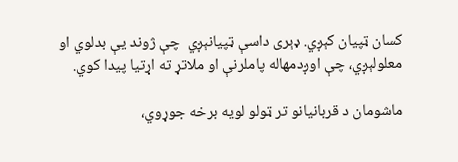کسان ټپیان کېږي. ډېری داسې ټپیانېږي  چې ژوند یې بدلوي او معلولېږي، چې اوږدمهاله پاملرنې او ملاتړ ته اړتیا پیدا کوي.

ماشومان د قربانیانو تر ټولو لویه برخه جوړوي،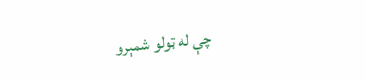چې له ټولو شمېرو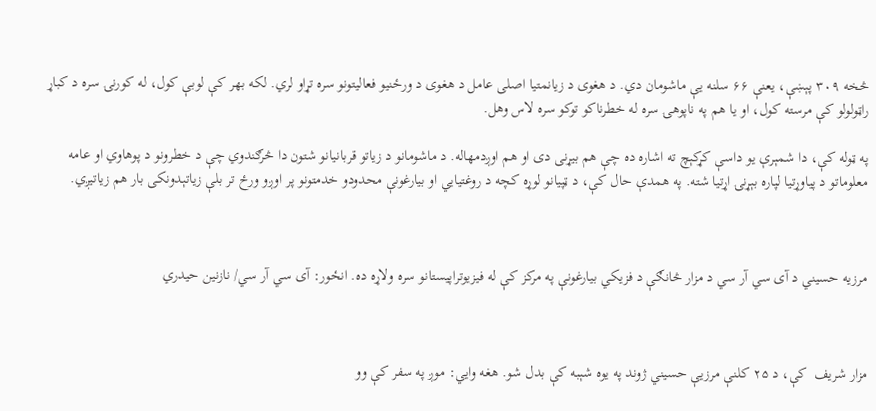څخه ۳۰۹ پېښې، یعنې ۶۶ سلنه یې ماشومان دي. د هغوی د زیانمتیا اصلی عامل د هغوی د ورځنیو فعالیتونو سره تړاو لري. لکه بهر کې لوبې کول، له کورنۍ سره د کباړ راټولولو کې مرسته کول، او یا هم په ناپوهۍ سره له خطرناکو توکو سره لاس وهل.

په ټوله کې، دا شمېرې یو داسې کړکېچ ته اشاره ده چې هم بیړنی دی او هم اوږدمهاله. د ماشومانو د زیاتو قربانیانو شتون دا څرګندوي چې د خطرونو د پوهاوي او عامه معلوماتو د پیاوړتیا لپاره بېړنۍ اړتیا شته. په همدې حال کې، د ټپیانو لوړه کچه د روغتیايي او بیارغونې محدودو خدمتونو پر اوږو ورځ تر بلې زیاتېدونکی بار هم زیاتیږي.



مرزیه حسيني د آی سي آر سي د مزار څانګې د فزیکي بیارغونې په مرکز کې له فیزیوتراپیستانو سره ولاړه ده. انځور: آی سي آر سي/ نازنین حیدري



مزار شریف  کې، د ۲۵ کلنې مرزیې حسيني ژوند په یوه شېبه کې بدل شو. هغه وايي: موږ په سفر کې وو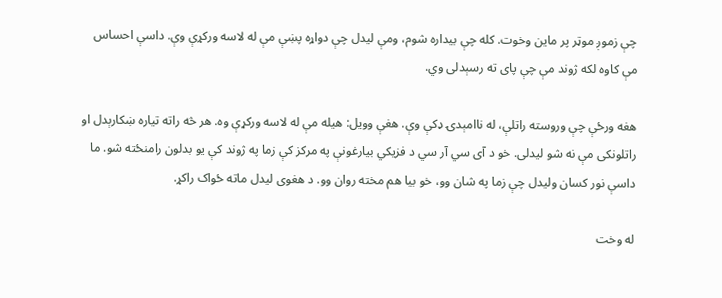چې زموږ موټر پر ماین وخوت. کله چې بیداره شوم، ومې لیدل چې دواړه پښې مې له لاسه ورکړې وې. داسې احساس مې کاوه لکه ژوند مې چې پای ته رسېدلی وي.

هغه ورځې چې وروسته راتلې، له ناامېدۍ ډکې وې. هغې وویل: هیله مې له لاسه ورکړې وه. هر څه راته تیاره ښکارېدل او راتلونکی مې نه شو لیدلی. خو د آی سي آر سي د فزیکي بیارغونې په مرکز کې زما په ژوند کې یو بدلون رامنځته شو. ما داسې نور کسان ولیدل چې زما په شان وو، خو بیا هم مخته روان وو. د هغوی لیدل ماته ځواک راکړ.

له وخت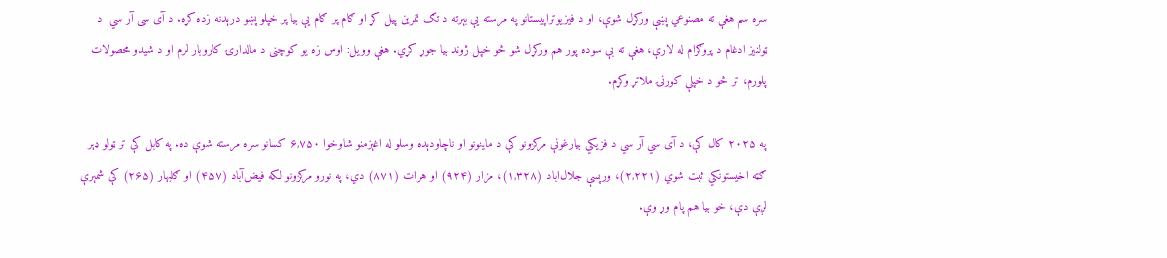سره سم هغې ته مصنوعي پښې ورکړل شوې، او د فیزیوتراپیستانو په مرسته یې بېرته د تګ تمرین پیل کړ او ګام پر ګام یې بیا پر خپلو پښو درېدنه زده کړه. د آی سی آر سي  د ټولنیز ادغام د پروګرام له لارې، هغې ته بې‌ سوده پور هم ورکړل شو څو خپل ژوند بیا جوړ کړي. هغې وویل: اوس زه یو کوچنی د مالدارۍ کاروبار لرم او د شیدو محصولات پلورم، تر څو د خپلې کورنۍ ملاتړ وکړم.

په ۲۰۲۵ کال کې، د آی سي آر سي د فزیکي بیارغونې مرکزونو کې د ماینونو او ناچاودېده وسلو له اغېزمنو شاوخوا ۶,۷۵۰ کسانو سره مرسته شوې ده. په کابل کې تر ټولو ډېر ګټه اخیستونکي ثبت شوي (۲,۲۲۱)، ورپسې جلال‌اباد (۱,۳۲۸)، مزار (۹۲۴) او هرات (۸۷۱) دي، په نورو مرکزونو لکه فیض‌آباد (۴۵۷) او ګلبهار (۲۶۵) کې شمېرې لږې دې، خو بیا هم پام وړ وې.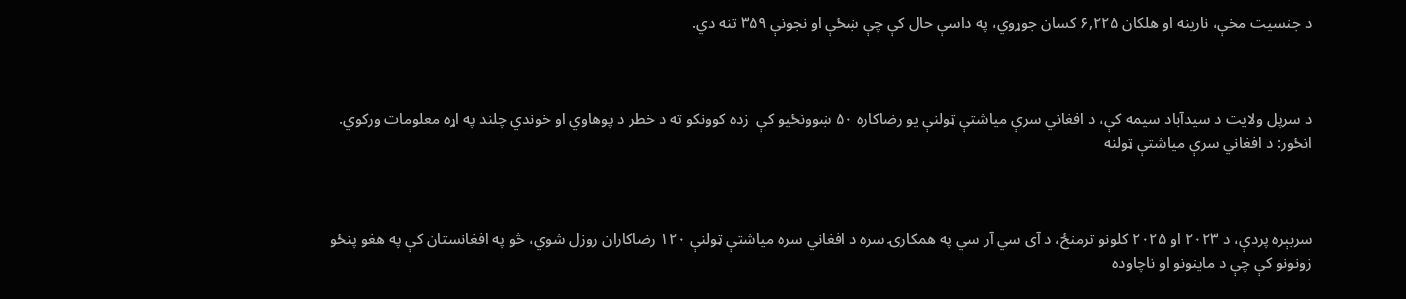د جنسیت مخې، نارینه او هلکان ۶,۲۲۵ کسان جوړوي، په داسې حال کې چې ښځې او نجونې ۳۵۹ تنه دي.



د سرپل ولایت د سیدآباد سیمه کې، د افغاني سرې میاشتې ټولنې یو رضاکاره ۵۰ ښوونځیو کې  زده ‌کوونکو ته د خطر د پوهاوي او خوندي چلند په اړه معلومات ورکوي. انځور: د افغاني سرې میاشتې ټولنه



سربېره پردې، د ۲۰۲۳ او ۲۰۲۵ کلونو ترمنځ، د آی سي آر سي په همکارۍ سره د افغاني سره میاشتې ټولنې ۱۲۰ رضاکاران روزل شوي، څو په افغانستان کې په هغو پنځو زونونو کې چې د ماینونو او ناچاوده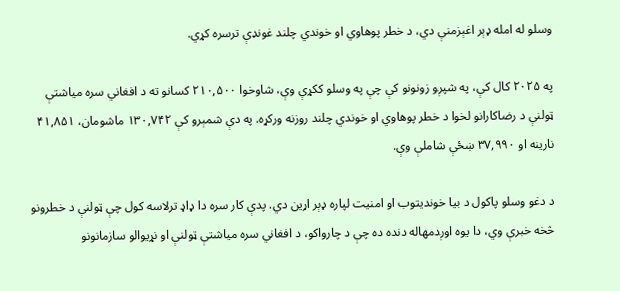وسلو له امله ډېر اغېزمنې دي، د خطر پوهاوي او خوندي چلند غونډې ترسره کړي.

په ۲۰۲۵ کال کې، په شپږو زونونو کې چې په وسلو ککړې وې، شاوخوا ۲۱۰,۵۰۰ کسانو ته د افغاني سره میاشتې ټولنې د رضاکارانو لخوا د خطر پوهاوي او خوندي چلند روزنه ورکړه. په دې شمېرو کې ۱۳۰,۷۴۲ ماشومان، ۴۱,۸۵۱ نارینه او ۳۷,۹۹۰ ښځې شاملې وې.

د دغو وسلو پاکول د بیا خوندیتوب او امنیت لپاره ډېر اړین دي. پدې کار سره دا ډاډ ترلاسه کول چې ټولنې د خطرونو څخه خبرې وي، دا یوه اوږدمهاله دنده ده چې د چارواکو، د افغاني سره میاشتې ټولنې او نړیوالو سازمانونو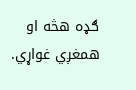ګډه هڅه او همغږي غواړي.